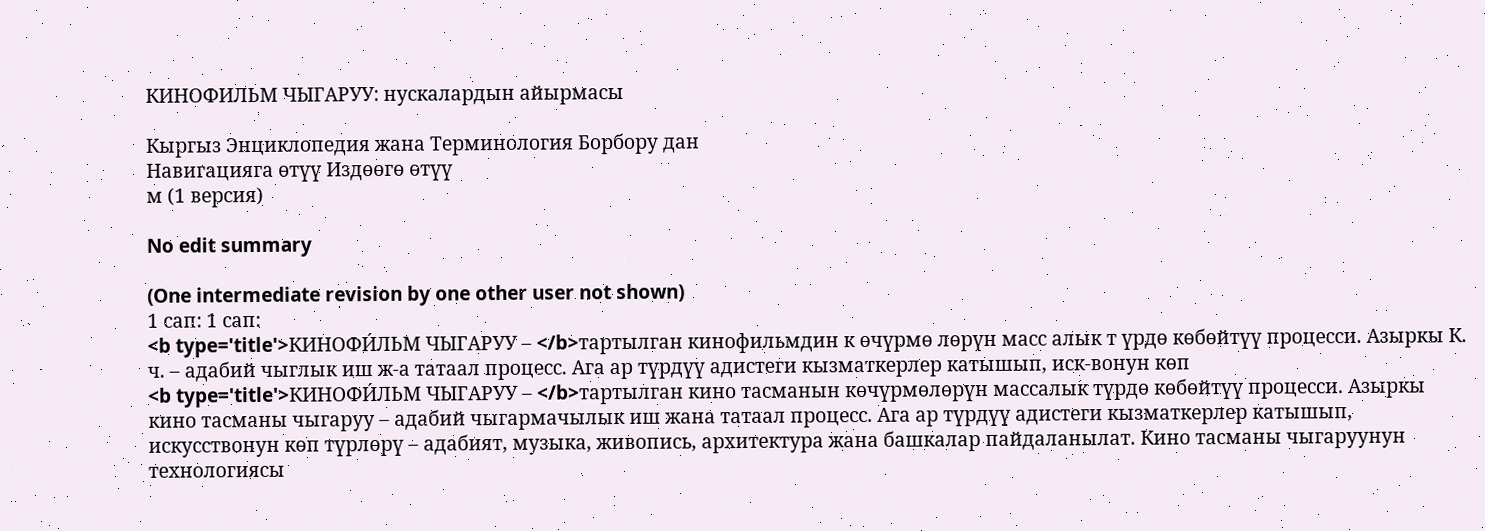КИНОФИЛЬМ ЧЫГАРУУ: нускалардын айырмасы

Кыргыз Энциклопедия жана Терминология Борбору дан
Навигацияга өтүү Издөөгө өтүү
м (1 версия)

No edit summary

(One intermediate revision by one other user not shown)
1 сап: 1 сап:
<b type='title'>КИНОФИ́ЛЬМ ЧЫГАРУУ – </b>тартылган кинофильмдин к өчүрмө лөрүн масс алык т үрдө көбөйтүү процесси. Азыркы К. ч. – адабий чыглык иш ж-а татаал процесс. Ага ар түрдүү адистеги кызматкерлер катышып, иск-вонун көп
<b type='title'>КИНОФИ́ЛЬМ ЧЫГАРУУ – </b>тартылган кино тасманын көчүрмөлөрүн массалык түрдө көбөйтүү процесси. Азыркы кино тасманы чыгаруу – адабий чыгармачылык иш жана татаал процесс. Ага ар түрдүү адистеги кызматкерлер катышып, искусствонун көп түрлөрү – адабият, музыка, живопись, архитектура жана башкалар пайдаланылат. Кино тасманы чыгаруунун технологиясы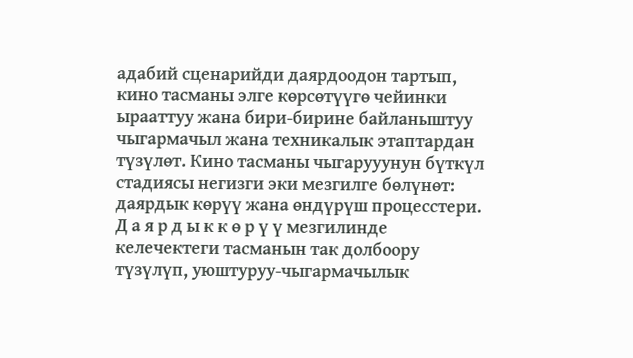адабий сценарийди даярдоодон тартып, кино тасманы элге көрсөтүүгө чейинки ырааттуу жана бири-бирине байланыштуу чыгармачыл жана техникалык этаптардан түзүлөт. Кино тасманы чыгарууунун бүткүл стадиясы негизги эки мезгилге бөлүнөт: даярдык көрүү жана өндүрүш процесстери. Д а я р д ы к к ө р ү ү мезгилинде келечектеги тасманын так долбоору түзүлүп, уюштуруу-чыгармачылык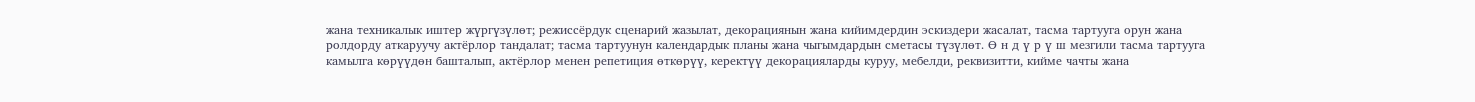жана техникалык иштер жүргүзүлөт; режиссёрдук сценарий жазылат, декорациянын жана кийимдердин эскиздери жасалат, тасма тартууга орун жана ролдорду аткаруучу актёрлор тандалат; тасма тартуунун календардык планы жана чыгымдардын сметасы түзүлөт. Ө н д ү р ү ш мезгили тасма тартууга камылга көрүүдөн башталып, актёрлор менен репетиция өткөрүү, керектүү декорацияларды куруу, мебелди, реквизитти, кийме чачты жана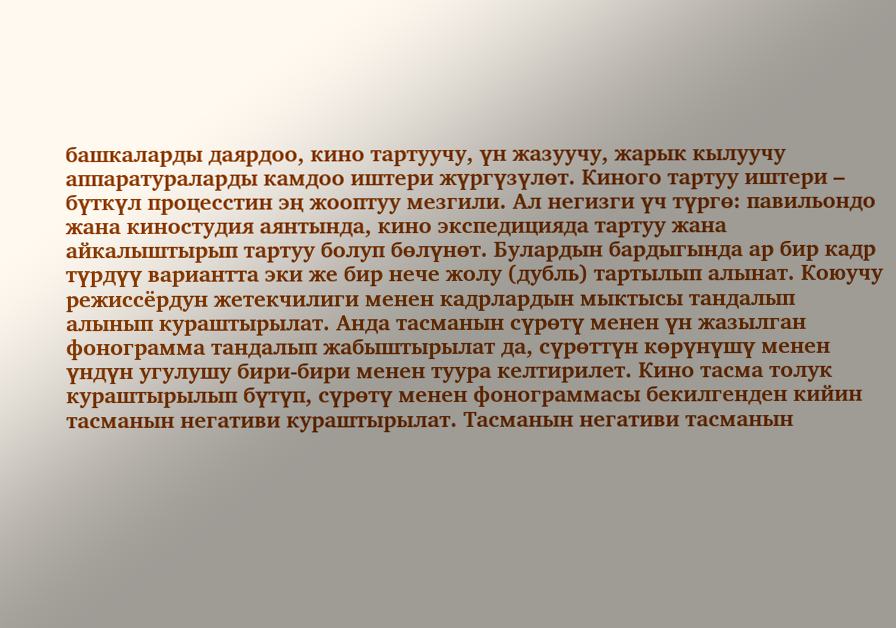башкаларды даярдоо, кино тартуучу, үн жазуучу, жарык кылуучу аппаратураларды камдоо иштери жүргүзүлөт. Киного тартуу иштери – бүткүл процесстин эң жооптуу мезгили. Ал негизги үч түргө: павильондо жана киностудия аянтында, кино экспедицияда тартуу жана айкалыштырып тартуу болуп бөлүнөт. Булардын бардыгында ар бир кадр түрдүү вариантта эки же бир нече жолу (дубль) тартылып алынат. Коюучу режиссёрдун жетекчилиги менен кадрлардын мыктысы тандалып алынып кураштырылат. Анда тасманын сүрөтү менен үн жазылган фонограмма тандалып жабыштырылат да, сүрөттүн көрүнүшү менен үндүн угулушу бири-бири менен туура келтирилет. Кино тасма толук кураштырылып бүтүп, сүрөтү менен фонограммасы бекилгенден кийин тасманын негативи кураштырылат. Тасманын негативи тасманын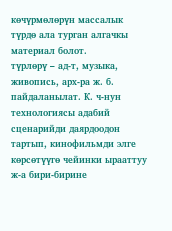көчүрмөлөрүн массалык түрдө ала турган алгачкы материал болот.
түрлөрү – ад-т, музыка, живопись, арх-ра ж. б.
пайдаланылат. К. ч-нун технологиясы адабий сценарийди даярдоодон тартып, кинофильмди элге көрсөтүүгө чейинки ырааттуу ж-а бири-бирине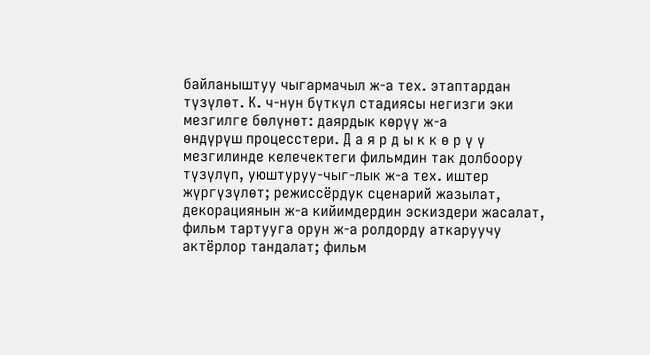байланыштуу чыгармачыл ж-а тех. этаптардан түзүлөт. К. ч-нун бүткүл стадиясы негизги эки мезгилге бөлүнөт: даярдык көрүү ж-а
өндүрүш процесстери. Д а я р д ы к к ө р ү ү мезгилинде келечектеги фильмдин так долбоору түзүлүп, уюштуруу-чыг-лык ж-а тех. иштер жүргүзүлөт; режиссёрдук сценарий жазылат, декорациянын ж-а кийимдердин эскиздери жасалат, фильм тартууга орун ж-а ролдорду аткаруучу актёрлор тандалат; фильм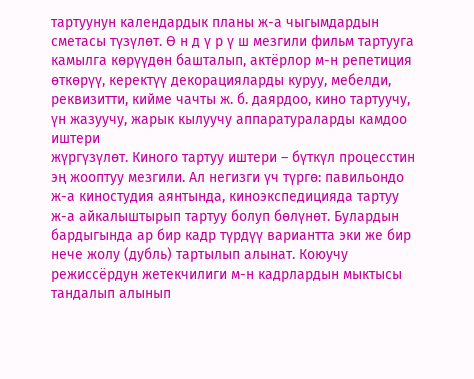тартуунун календардык планы ж-а чыгымдардын сметасы түзүлөт. Ө н д ү р ү ш мезгили фильм тартууга камылга көрүүдөн башталып, актёрлор м-н репетиция өткөрүү, керектүү декорацияларды куруу, мебелди, реквизитти, кийме чачты ж. б. даярдоо, кино тартуучу, үн жазуучу, жарык кылуучу аппаратураларды камдоо иштери
жүргүзүлөт. Киного тартуу иштери – бүткүл процесстин эң жооптуу мезгили. Ал негизги үч түргө: павильондо ж-а киностудия аянтында, киноэкспедицияда тартуу ж-а айкалыштырып тартуу болуп бөлүнөт. Булардын бардыгында ар бир кадр түрдүү вариантта эки же бир нече жолу (дубль) тартылып алынат. Коюучу режиссёрдун жетекчилиги м-н кадрлардын мыктысы тандалып алынып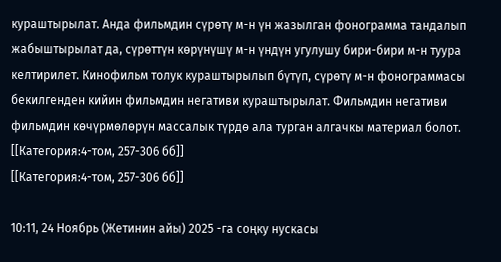кураштырылат. Анда фильмдин сүрөтү м-н үн жазылган фонограмма тандалып жабыштырылат да, сүрөттүн көрүнүшү м-н үндүн угулушу бири-бири м-н туура келтирилет. Кинофильм толук кураштырылып бүтүп, сүрөтү м-н фонограммасы бекилгенден кийин фильмдин негативи кураштырылат. Фильмдин негативи фильмдин көчүрмөлөрүн массалык түрдө ала турган алгачкы материал болот.
[[Категория:4-том, 257-306 бб]]
[[Категория:4-том, 257-306 бб]]

10:11, 24 Ноябрь (Жетинин айы) 2025 -га соңку нускасы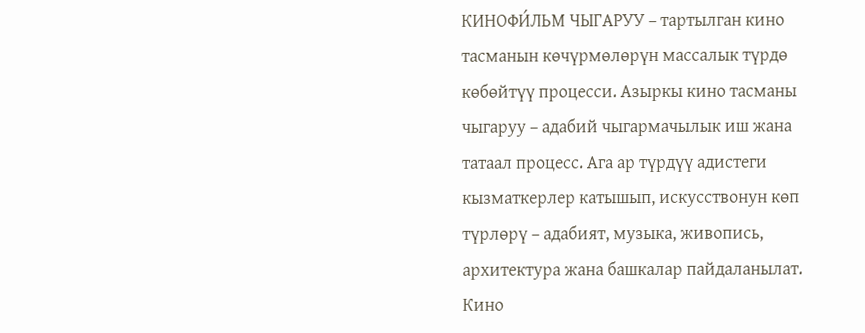КИНОФИ́ЛЬМ ЧЫГАРУУ – тартылган кино тасманын көчүрмөлөрүн массалык түрдө көбөйтүү процесси. Азыркы кино тасманы чыгаруу – адабий чыгармачылык иш жана татаал процесс. Ага ар түрдүү адистеги кызматкерлер катышып, искусствонун көп түрлөрү – адабият, музыка, живопись, архитектура жана башкалар пайдаланылат. Кино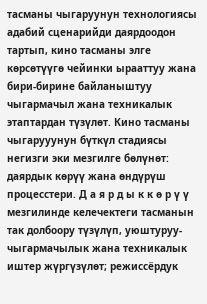тасманы чыгаруунун технологиясы адабий сценарийди даярдоодон тартып, кино тасманы элге көрсөтүүгө чейинки ырааттуу жана бири-бирине байланыштуу чыгармачыл жана техникалык этаптардан түзүлөт. Кино тасманы чыгарууунун бүткүл стадиясы негизги эки мезгилге бөлүнөт: даярдык көрүү жана өндүрүш процесстери. Д а я р д ы к к ө р ү ү мезгилинде келечектеги тасманын так долбоору түзүлүп, уюштуруу-чыгармачылык жана техникалык иштер жүргүзүлөт; режиссёрдук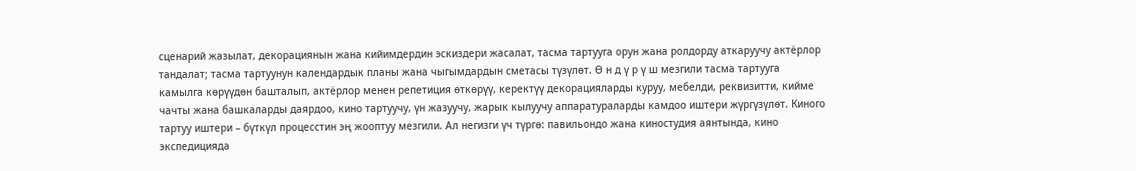сценарий жазылат, декорациянын жана кийимдердин эскиздери жасалат, тасма тартууга орун жана ролдорду аткаруучу актёрлор тандалат; тасма тартуунун календардык планы жана чыгымдардын сметасы түзүлөт. Ө н д ү р ү ш мезгили тасма тартууга камылга көрүүдөн башталып, актёрлор менен репетиция өткөрүү, керектүү декорацияларды куруу, мебелди, реквизитти, кийме чачты жана башкаларды даярдоо, кино тартуучу, үн жазуучу, жарык кылуучу аппаратураларды камдоо иштери жүргүзүлөт. Киного тартуу иштери – бүткүл процесстин эң жооптуу мезгили. Ал негизги үч түргө: павильондо жана киностудия аянтында, кино экспедицияда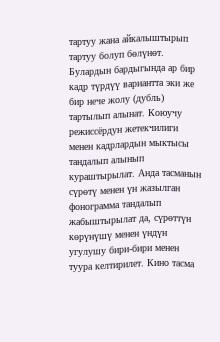тартуу жана айкалыштырып тартуу болуп бөлүнөт. Булардын бардыгында ар бир кадр түрдүү вариантта эки же бир нече жолу (дубль) тартылып алынат. Коюучу режиссёрдун жетекчилиги менен кадрлардын мыктысы тандалып алынып кураштырылат. Анда тасманын сүрөтү менен үн жазылган фонограмма тандалып жабыштырылат да, сүрөттүн көрүнүшү менен үндүн угулушу бири-бири менен туура келтирилет. Кино тасма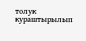толук кураштырылып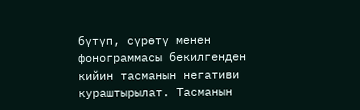бүтүп, сүрөтү менен фонограммасы бекилгенден кийин тасманын негативи кураштырылат. Тасманын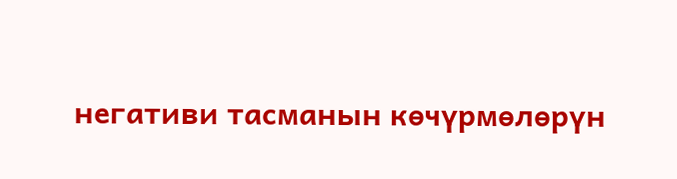негативи тасманын көчүрмөлөрүн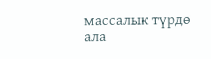массалык түрдө ала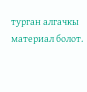турган алгачкы материал болот.